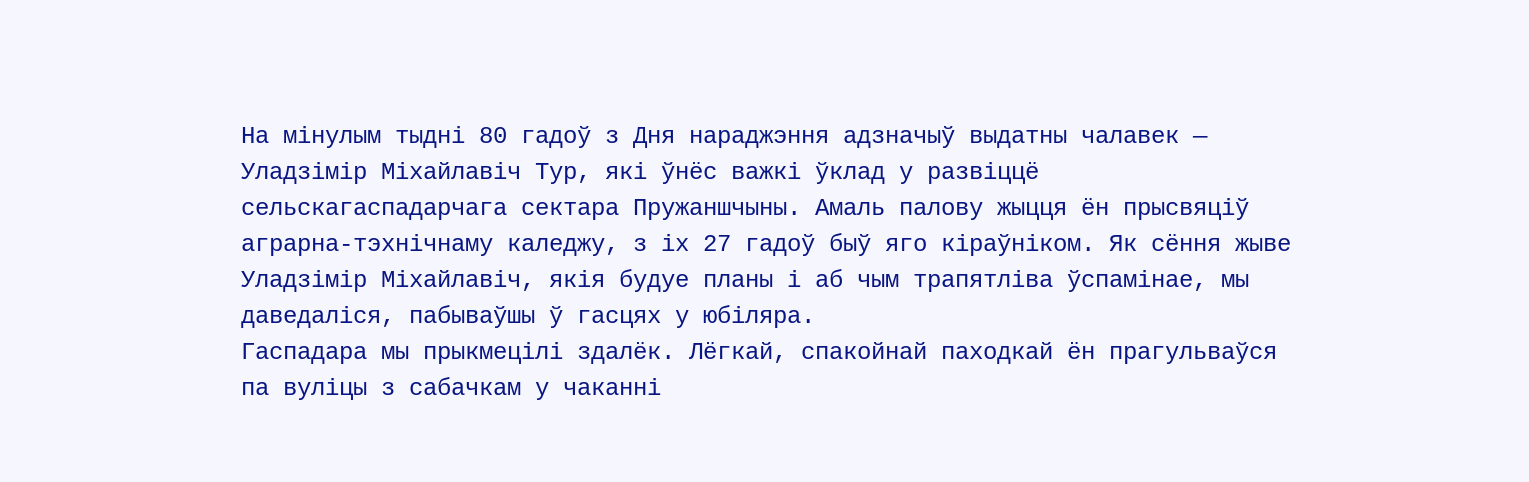На мінулым тыдні 80 гадоў з Дня нараджэння адзначыў выдатны чалавек — Уладзімір Міхайлавіч Тур, які ўнёс важкі ўклад у развіццё сельскагаспадарчага сектара Пружаншчыны. Амаль палову жыцця ён прысвяціў аграрна-тэхнічнаму каледжу, з іх 27 гадоў быў яго кіраўніком. Як сёння жыве Уладзімір Міхайлавіч, якія будуе планы і аб чым трапятліва ўспамінае, мы даведаліся, пабываўшы ў гасцях у юбіляра.
Гаспадара мы прыкмецілі здалёк. Лёгкай, спакойнай паходкай ён прагульваўся па вуліцы з сабачкам у чаканні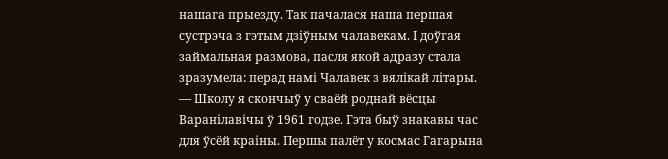нашага прыезду. Так пачалася наша першая сустрэча з гэтым дзіўным чалавекам. І доўгая займальная размова, пасля якой адразу стала зразумела: перад намі Чалавек з вялікай літары.
— Школу я скончыў у сваёй роднай вёсцы Варанілавічы ў 1961 годзе. Гэта быў знакавы час для ўсёй краіны. Першы палёт у космас Гагарына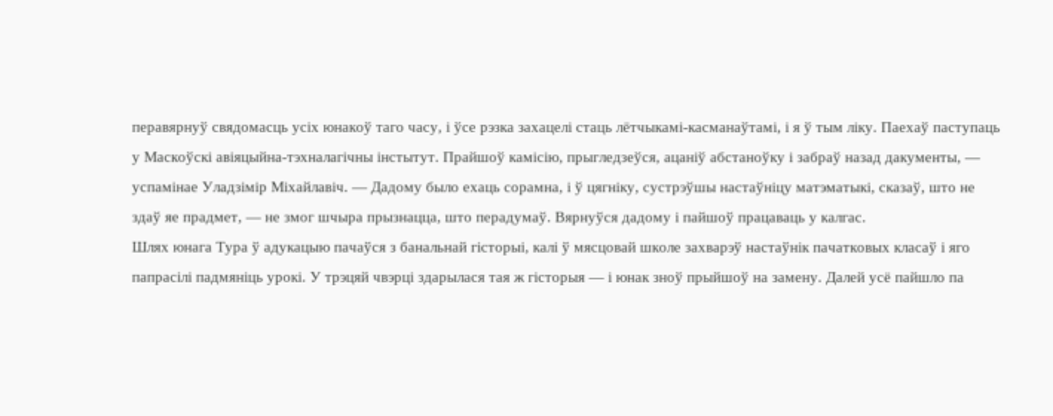перавярнуў свядомасць усіх юнакоў таго часу, і ўсе рэзка захацелі стаць лётчыкамі-касманаўтамі, і я ў тым ліку. Паехаў паступаць у Маскоўскі авіяцыйна-тэхналагічны інстытут. Прайшоў камісію, прыгледзеўся, ацаніў абстаноўку і забраў назад дакументы, — успамінае Уладзімір Міхайлавіч. — Дадому было ехаць сорамна, і ў цягніку, сустрэўшы настаўніцу матэматыкі, сказаў, што не здаў яе прадмет, — не змог шчыра прызнацца, што перадумаў. Вярнуўся дадому і пайшоў працаваць у калгас.
Шлях юнага Тура ў адукацыю пачаўся з банальнай гісторыі, калі ў мясцовай школе захварэў настаўнік пачатковых класаў і яго папрасілі падмяніць урокі. У трэцяй чвэрці здарылася тая ж гісторыя — і юнак зноў прыйшоў на замену. Далей усё пайшло па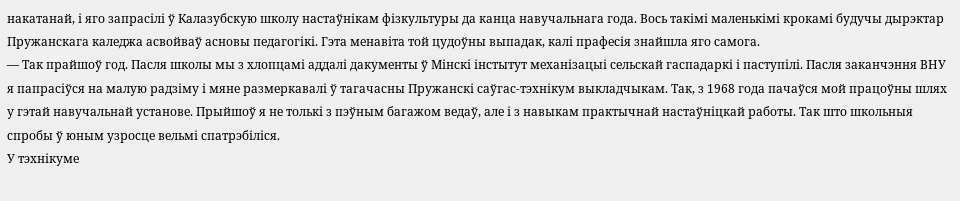накатанай, і яго запрасілі ў Калазубскую школу настаўнікам фізкультуры да канца навучальнага года. Вось такімі маленькімі крокамі будучы дырэктар Пружанскага каледжа асвойваў асновы педагогікі. Гэта менавіта той цудоўны выпадак, калі прафесія знайшла яго самога.
— Так прайшоў год. Пасля школы мы з хлопцамі аддалі дакументы ў Мінскі інстытут механізацыі сельскай гаспадаркі і паступілі. Пасля заканчэння ВНУ я папрасіўся на малую радзіму і мяне размеркавалі ў тагачасны Пружанскі саўгас-тэхнікум выкладчыкам. Так, з 1968 года пачаўся мой працоўны шлях у гэтай навучальнай установе. Прыйшоў я не толькі з пэўным багажом ведаў, але і з навыкам практычнай настаўніцкай работы. Так што школьныя спробы ў юным узросце вельмі спатрэбіліся.
У тэхнікуме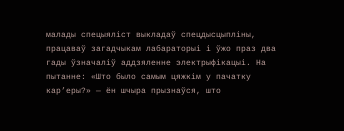малады спецыяліст выкладаў спецдысцыпліны, працаваў загадчыкам лабараторыі і ўжо праз два гады ўзначаліў аддзяленне электрыфікацыі. На пытанне: «Што было самым цяжкім у пачатку кар’еры?» — ён шчыра прызнаўся, што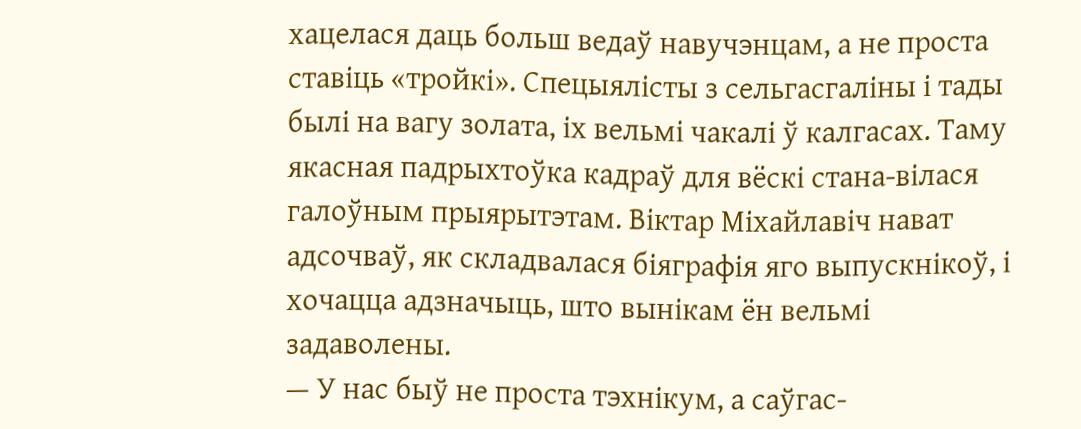хацелася даць больш ведаў навучэнцам, а не проста ставіць «тройкі». Спецыялісты з сельгасгаліны і тады былі на вагу золата, іх вельмі чакалі ў калгасах. Таму якасная падрыхтоўка кадраў для вёскі стана-вілася галоўным прыярытэтам. Віктар Міхайлавіч нават адсочваў, як складвалася біяграфія яго выпускнікоў, і хочацца адзначыць, што вынікам ён вельмі задаволены.
— У нас быў не проста тэхнікум, а саўгас-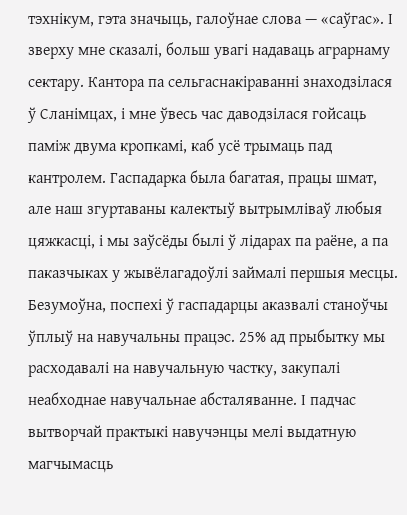тэхнікум, гэта значыць, галоўнае слова — «саўгас». І зверху мне сказалі, больш увагі надаваць аграрнаму сектару. Кантора па сельгаснакіраванні знаходзілася ў Сланімцах, і мне ўвесь час даводзілася гойсаць паміж двума кропкамі, каб усё трымаць пад кантролем. Гаспадарка была багатая, працы шмат, але наш згуртаваны калектыў вытрымліваў любыя цяжкасці, і мы заўсёды былі ў лідарах па раёне, а па паказчыках у жывёлагадоўлі займалі першыя месцы. Безумоўна, поспехі ў гаспадарцы аказвалі станоўчы ўплыў на навучальны працэс. 25% ад прыбытку мы расходавалі на навучальную частку, закупалі неабходнае навучальнае абсталяванне. І падчас вытворчай практыкі навучэнцы мелі выдатную магчымасць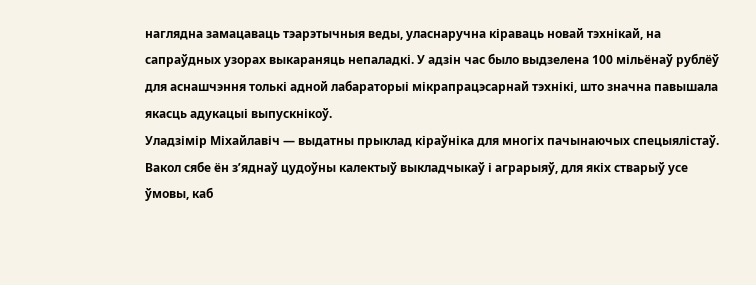наглядна замацаваць тэарэтычныя веды, уласнаручна кіраваць новай тэхнікай, на сапраўдных узорах выкараняць непаладкі. У адзін час было выдзелена 100 мільёнаў рублёў для аснашчэння толькі адной лабараторыі мікрапрацэсарнай тэхнікі, што значна павышала якасць адукацыі выпускнікоў.
Уладзімір Міхайлавіч — выдатны прыклад кіраўніка для многіх пачынаючых спецыялістаў. Вакол сябе ён з’яднаў цудоўны калектыў выкладчыкаў і аграрыяў, для якіх стварыў усе ўмовы, каб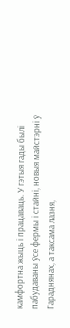камфортна жыць і працаваць. У гэтыя гады былі пабудаваны ўсе фермы і стайні, новыя майстэрні ў Гараднянах, а таксама лазня,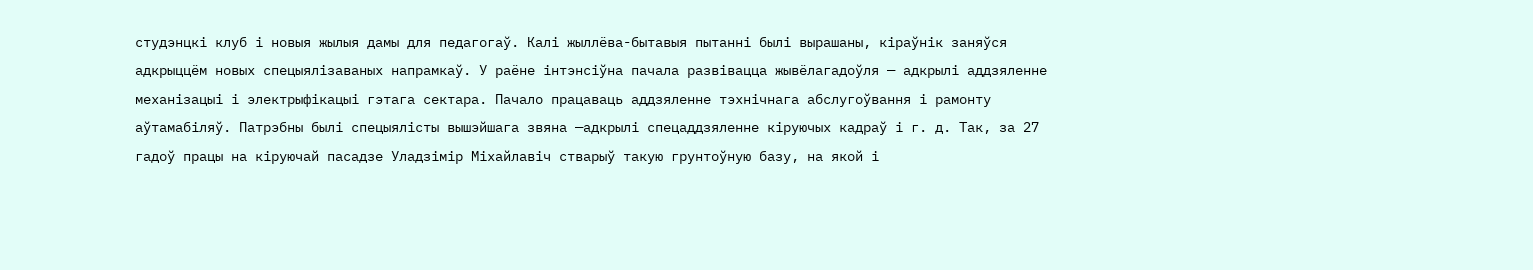студэнцкі клуб і новыя жылыя дамы для педагогаў. Калі жыллёва-бытавыя пытанні былі вырашаны, кіраўнік заняўся адкрыццём новых спецыялізаваных напрамкаў. У раёне інтэнсіўна пачала развівацца жывёлагадоўля — адкрылі аддзяленне механізацыі і электрыфікацыі гэтага сектара. Пачало працаваць аддзяленне тэхнічнага абслугоўвання і рамонту аўтамабіляў. Патрэбны былі спецыялісты вышэйшага звяна —адкрылі спецаддзяленне кіруючых кадраў і г. д. Так, за 27 гадоў працы на кіруючай пасадзе Уладзімір Міхайлавіч стварыў такую грунтоўную базу, на якой і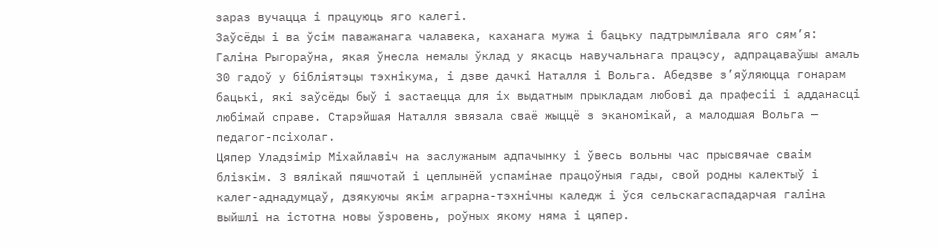зараз вучацца і працуюць яго калегі.
Заўсёды і ва ўсім паважанага чалавека, каханага мужа і бацьку падтрымлівала яго сям’я: Галіна Рыгораўна, якая ўнесла немалы ўклад у якасць навучальнага працэсу, адпрацаваўшы амаль 30 гадоў у бібліятэцы тэхнікума, і дзве дачкі Наталля і Вольга. Абедзве з’яўляюцца гонарам бацькі, які заўсёды быў і застаецца для іх выдатным прыкладам любові да прафесіі і адданасці любімай справе. Старэйшая Наталля звязала сваё жыццё з эканомікай, а малодшая Вольга — педагог-псіхолаг.
Цяпер Уладзімір Міхайлавіч на заслужаным адпачынку і ўвесь вольны час прысвячае сваім блізкім. З вялікай пяшчотай і цеплынёй успамінае працоўныя гады, свой родны калектыў і калег-аднадумцаў, дзякуючы якім аграрна-тэхнічны каледж і ўся сельскагаспадарчая галіна выйшлі на істотна новы ўзровень, роўных якому няма і цяпер.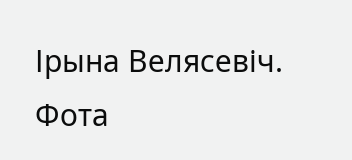Ірына Велясевіч. Фота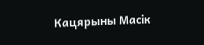Кацярыны Масік